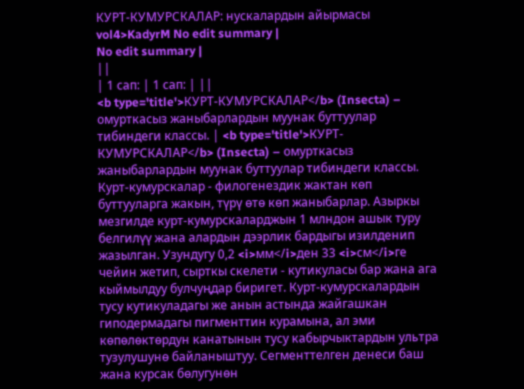КУРТ-КУМУРСКАЛАР: нускалардын айырмасы
vol4>KadyrM No edit summary |
No edit summary |
||
| 1 сап: | 1 сап: | ||
<b type='title'>КУРТ-КУМУРСКАЛАР</b> (Insecta) – омурткасыз жаныбарлардын муунак буттуулар тибиндеги классы. | <b type='title'>КУРТ-КУМУРСКАЛАР</b> (Insecta) – омурткасыз жаныбарлардын муунак буттуулар тибиндеги классы. Курт-кумурскалар - филогенездик жактан кѳп буттууларга жакын, түрү ѳтѳ кѳп жаныбарлар. Азыркы мезгилде курт-кумурскаларджын 1 млндон ашык туру белгилүү жана алардын дээрлик бардыгы изилденип жазылган. Узундугу 0,2 <i>мм</i>ден 33 <i>см</i>ге чейин жетип, сырткы скелети - кутикуласы бар жана ага кыймылдуу булчуңдар биригет. Курт-кумурскалардын тусу кутикуладагы же анын астында жайгашкан гиподермадагы пигменттин курамына, ал эми кѳпѳлѳктѳрдун канатынын тусу кабырчыктардын ультра тузулушунѳ байланыштуу. Сегменттелген денеси баш жана курсак бѳлугунѳн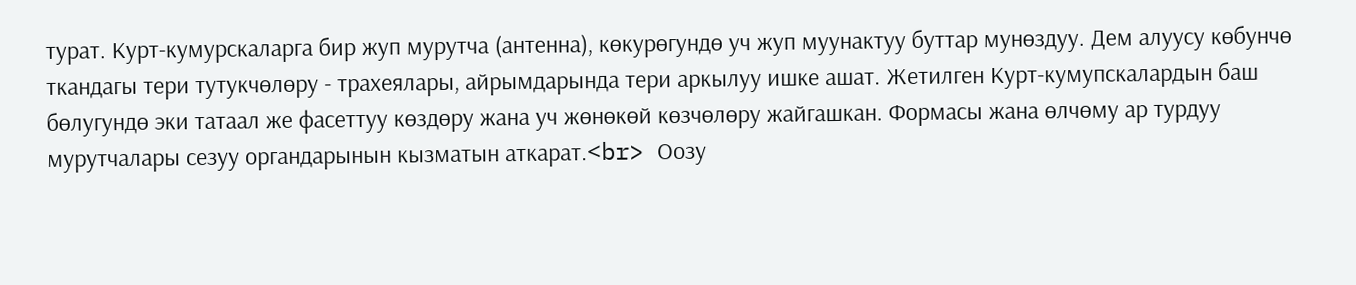турат. Курт-кумурскаларга бир жуп мурутча (антенна), кѳкурѳгундѳ уч жуп муунактуу буттар мунѳздуу. Дем алуусу кѳбунчѳ ткандагы тери тутукчѳлѳру - трахеялары, айрымдарында тери аркылуу ишке ашат. Жетилген Курт-кумупскалардын баш бѳлугундѳ эки татаал же фасеттуу кѳздѳру жана уч жѳнѳкѳй кѳзчѳлѳру жайгашкан. Формасы жана ѳлчѳму ар турдуу мурутчалары сезуу органдарынын кызматын аткарат.<br> Оозу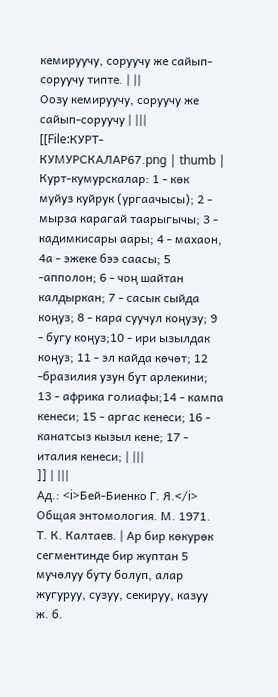кемируучу, соруучу же сайып-соруучу типте. | ||
Оозу кемируучу, соруучу же сайып-соруучу | |||
[[File:КУРТ-КУМУРСКАЛАР67.png | thumb | Курт-кумурскалар: 1 - кѳк муйуз куйрук (ургаачысы); 2 - мырза карагай таарыгычы; 3 - кадимкисары аары; 4 - махаон, 4а - эжеке бээ саасы; 5 -апполон; 6 - чоң шайтан калдыркан; 7 - сасык сыйда коңуз; 8 - кара суучул коңузу; 9 - бугу коңуз;10 - ири ызылдак коңуз; 11 - эл кайда кѳчѳт; 12 -бразилия узун бут арлекини; 13 - африка голиафы;14 - кампа кенеси; 15 - аргас кенеси; 16 - канатсыз кызыл кене; 17 - италия кенеси; | |||
]] | |||
Ад.: <i>Бей-Биенко Г. Я.</i> Общая энтомология. М. 1971. Т. К. Калтаев. | Ар бир кѳкурѳк сегментинде бир жуптан 5 мучѳлуу буту болуп, алар жугуруу, сузуу, секируу, казуу ж. б.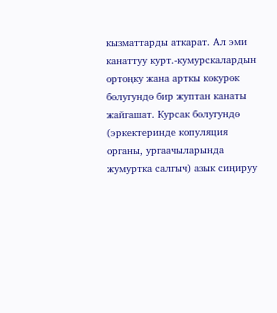кызматтарды аткарат. Ал эми канаттуу курт.-кумурскалардын ортоңку жана арткы кѳкурѳк бѳлугундѳ бир жуптан канаты жайгашат. Курсак бѳлугундѳ (эркектеринде копуляция органы, ургаачыларында жумуртка салгыч) азык сиңируу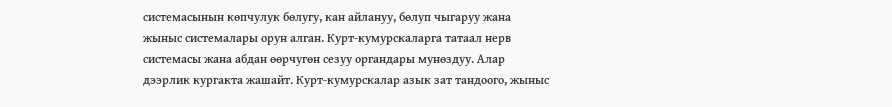системасынын кѳпчулук бѳлугу, кан айлануу, бѳлуп чыгаруу жана жыныс системалары орун алган. Курт-кумурскаларга татаал нерв системасы жана абдан ѳѳрчугѳн сезуу органдары мунѳздуу. Алар дээрлик кургакта жашайт. Курт-кумурскалар азык зат тандоого, жыныс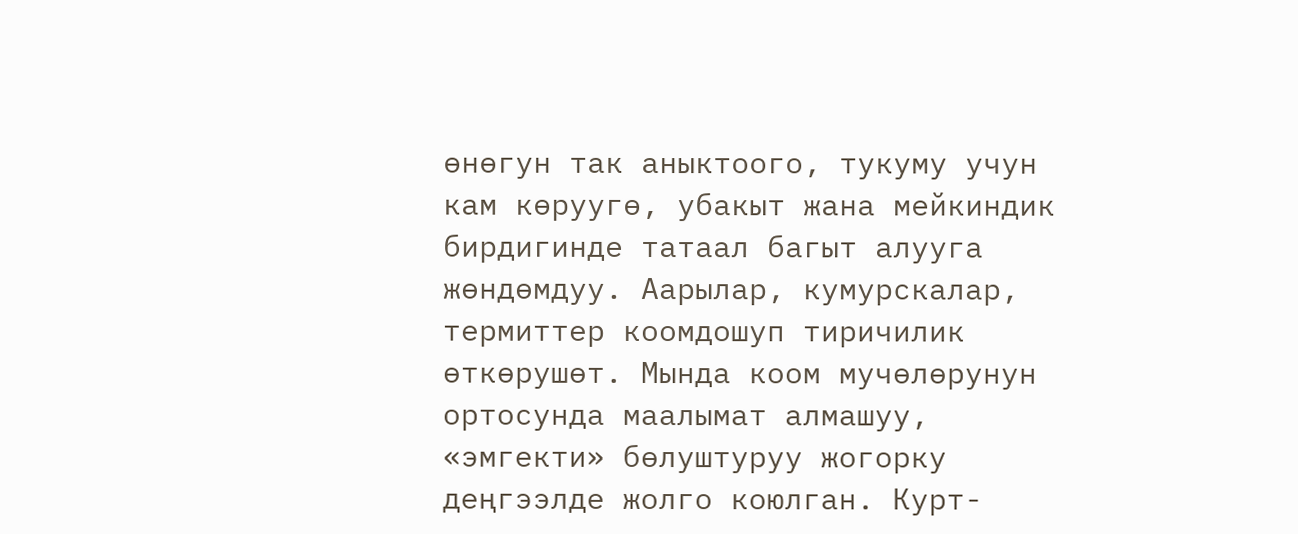ѳнѳгун так аныктоого, тукуму учун кам кѳруугѳ, убакыт жана мейкиндик бирдигинде татаал багыт алууга жѳндѳмдуу. Аарылар, кумурскалар, термиттер коомдошуп тиричилик ѳткѳрушѳт. Мында коом мучѳлѳрунун ортосунда маалымат алмашуу, «эмгекти» бѳлуштуруу жогорку деңгээлде жолго коюлган. Курт-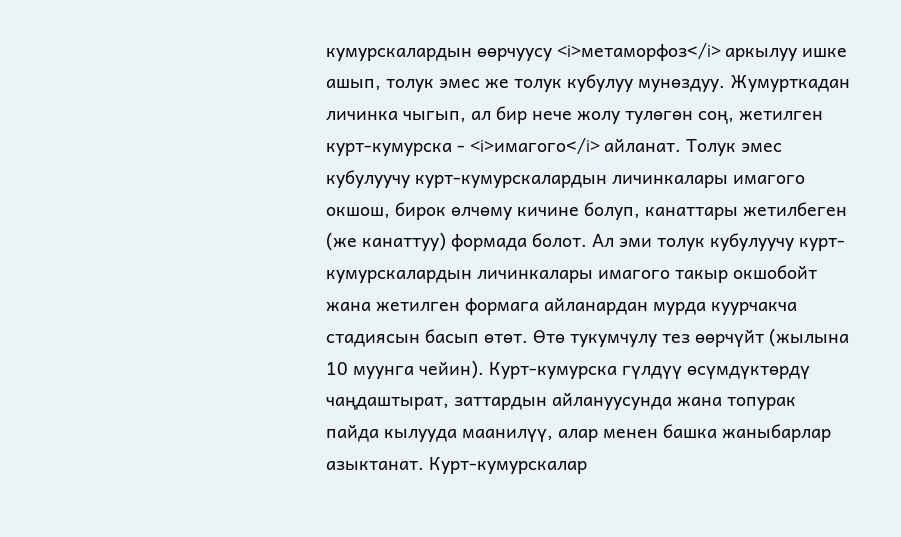кумурскалардын ѳѳрчуусу <i>метаморфоз</i> аркылуу ишке ашып, толук эмес же толук кубулуу мунѳздуу. Жумурткадан личинка чыгып, ал бир нече жолу тулѳгѳн соң, жетилген курт-кумурска - <i>имагого</i> айланат. Толук эмес кубулуучу курт-кумурскалардын личинкалары имагого окшош, бирок ѳлчѳму кичине болуп, канаттары жетилбеген (же канаттуу) формада болот. Ал эми толук кубулуучу курт-кумурскалардын личинкалары имагого такыр окшобойт жана жетилген формага айланардан мурда куурчакча стадиясын басып ѳтѳт. Ѳтѳ тукумчулу тез ѳѳрчүйт (жылына 10 муунга чейин). Курт-кумурска гүлдүү ѳсүмдүктѳрдү чаңдаштырат, заттардын айлануусунда жана топурак пайда кылууда маанилүү, алар менен башка жаныбарлар азыктанат. Курт-кумурскалар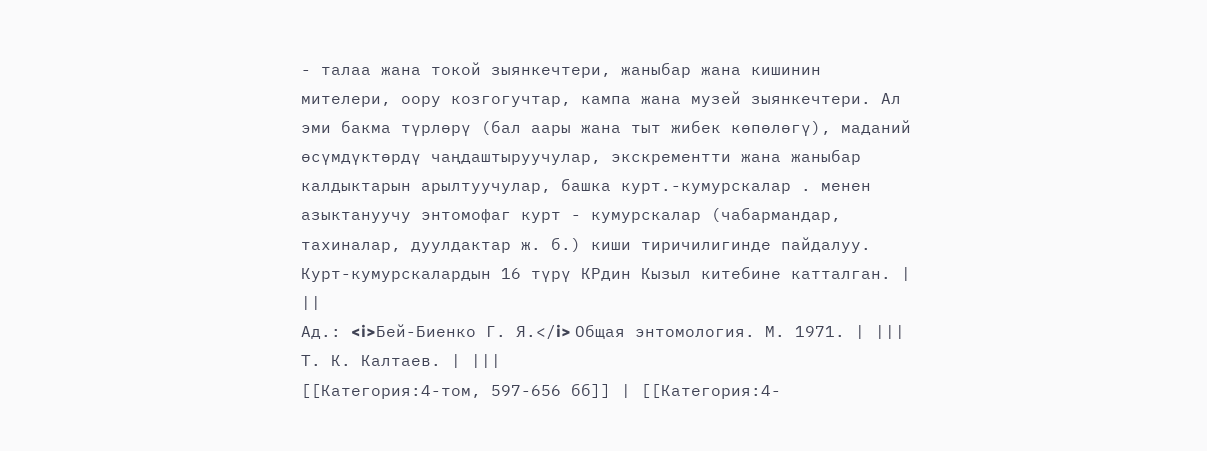- талаа жана токой зыянкечтери, жаныбар жана кишинин мителери, оору козгогучтар, кампа жана музей зыянкечтери. Ал эми бакма түрлѳрү (бал аары жана тыт жибек кѳпѳлѳгү), маданий ѳсүмдүктѳрдү чаңдаштыруучулар, экскрементти жана жаныбар калдыктарын арылтуучулар, башка курт.-кумурскалар . менен азыктануучу энтомофаг курт - кумурскалар (чабармандар, тахиналар, дуулдактар ж. б.) киши тиричилигинде пайдалуу. Курт-кумурскалардын 16 түрү КРдин Кызыл китебине катталган. | ||
Ад.: <i>Бей-Биенко Г. Я.</i> Общая энтомология. М. 1971. | |||
Т. К. Калтаев. | |||
[[Категория:4-том, 597-656 бб]] | [[Категория:4-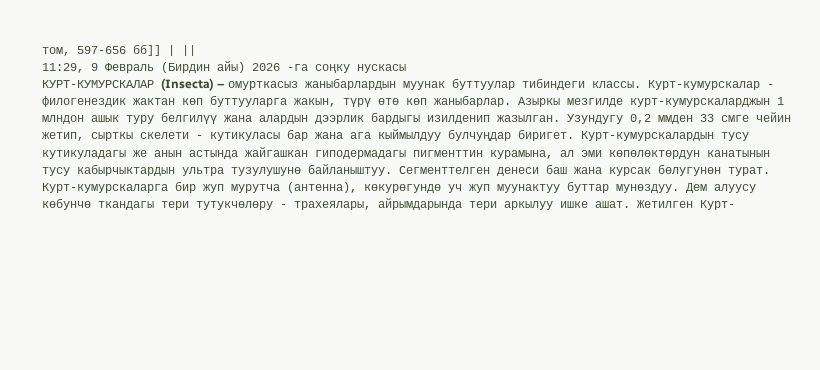том, 597-656 бб]] | ||
11:29, 9 Февраль (Бирдин айы) 2026 -га соңку нускасы
КУРТ-КУМУРСКАЛАР (Insecta) – омурткасыз жаныбарлардын муунак буттуулар тибиндеги классы. Курт-кумурскалар - филогенездик жактан кѳп буттууларга жакын, түрү ѳтѳ кѳп жаныбарлар. Азыркы мезгилде курт-кумурскаларджын 1 млндон ашык туру белгилүү жана алардын дээрлик бардыгы изилденип жазылган. Узундугу 0,2 ммден 33 смге чейин жетип, сырткы скелети - кутикуласы бар жана ага кыймылдуу булчуңдар биригет. Курт-кумурскалардын тусу кутикуладагы же анын астында жайгашкан гиподермадагы пигменттин курамына, ал эми кѳпѳлѳктѳрдун канатынын тусу кабырчыктардын ультра тузулушунѳ байланыштуу. Сегменттелген денеси баш жана курсак бѳлугунѳн турат. Курт-кумурскаларга бир жуп мурутча (антенна), кѳкурѳгундѳ уч жуп муунактуу буттар мунѳздуу. Дем алуусу кѳбунчѳ ткандагы тери тутукчѳлѳру - трахеялары, айрымдарында тери аркылуу ишке ашат. Жетилген Курт-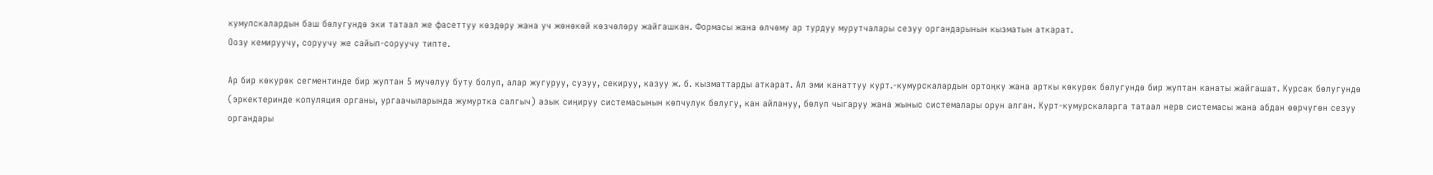кумупскалардын баш бѳлугундѳ эки татаал же фасеттуу кѳздѳру жана уч жѳнѳкѳй кѳзчѳлѳру жайгашкан. Формасы жана ѳлчѳму ар турдуу мурутчалары сезуу органдарынын кызматын аткарат.
Оозу кемируучу, соруучу же сайып-соруучу типте.

Ар бир кѳкурѳк сегментинде бир жуптан 5 мучѳлуу буту болуп, алар жугуруу, сузуу, секируу, казуу ж. б. кызматтарды аткарат. Ал эми канаттуу курт.-кумурскалардын ортоңку жана арткы кѳкурѳк бѳлугундѳ бир жуптан канаты жайгашат. Курсак бѳлугундѳ (эркектеринде копуляция органы, ургаачыларында жумуртка салгыч) азык сиңируу системасынын кѳпчулук бѳлугу, кан айлануу, бѳлуп чыгаруу жана жыныс системалары орун алган. Курт-кумурскаларга татаал нерв системасы жана абдан ѳѳрчугѳн сезуу органдары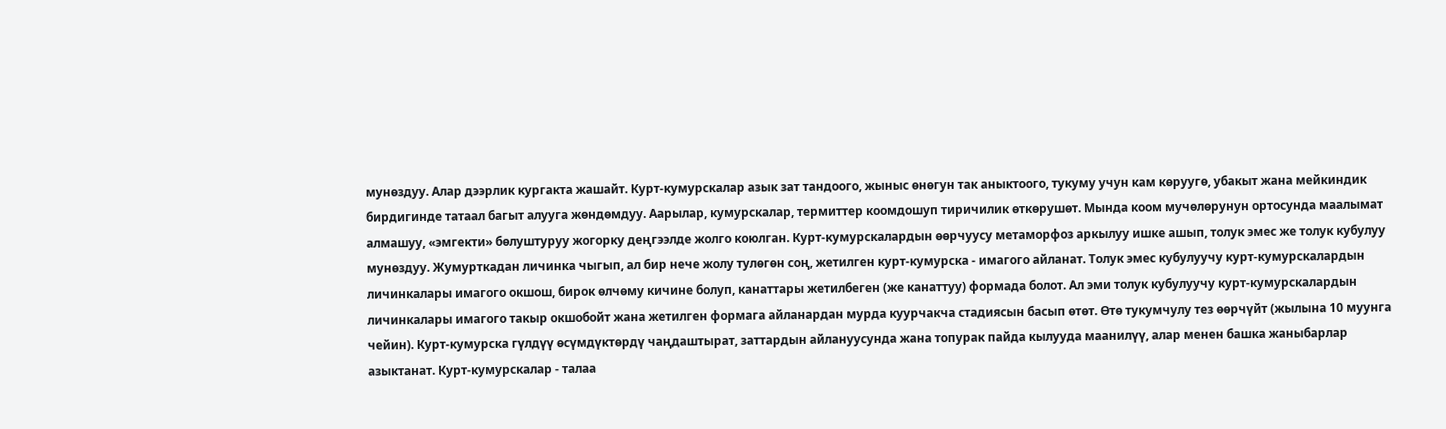мунѳздуу. Алар дээрлик кургакта жашайт. Курт-кумурскалар азык зат тандоого, жыныс ѳнѳгун так аныктоого, тукуму учун кам кѳруугѳ, убакыт жана мейкиндик бирдигинде татаал багыт алууга жѳндѳмдуу. Аарылар, кумурскалар, термиттер коомдошуп тиричилик ѳткѳрушѳт. Мында коом мучѳлѳрунун ортосунда маалымат алмашуу, «эмгекти» бѳлуштуруу жогорку деңгээлде жолго коюлган. Курт-кумурскалардын ѳѳрчуусу метаморфоз аркылуу ишке ашып, толук эмес же толук кубулуу мунѳздуу. Жумурткадан личинка чыгып, ал бир нече жолу тулѳгѳн соң, жетилген курт-кумурска - имагого айланат. Толук эмес кубулуучу курт-кумурскалардын личинкалары имагого окшош, бирок ѳлчѳму кичине болуп, канаттары жетилбеген (же канаттуу) формада болот. Ал эми толук кубулуучу курт-кумурскалардын личинкалары имагого такыр окшобойт жана жетилген формага айланардан мурда куурчакча стадиясын басып ѳтѳт. Ѳтѳ тукумчулу тез ѳѳрчүйт (жылына 10 муунга чейин). Курт-кумурска гүлдүү ѳсүмдүктѳрдү чаңдаштырат, заттардын айлануусунда жана топурак пайда кылууда маанилүү, алар менен башка жаныбарлар азыктанат. Курт-кумурскалар - талаа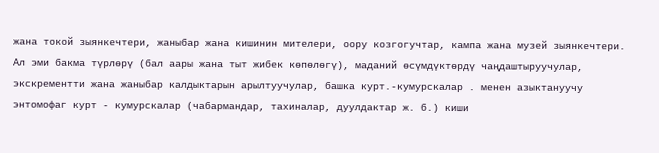жана токой зыянкечтери, жаныбар жана кишинин мителери, оору козгогучтар, кампа жана музей зыянкечтери. Ал эми бакма түрлѳрү (бал аары жана тыт жибек кѳпѳлѳгү), маданий ѳсүмдүктѳрдү чаңдаштыруучулар, экскрементти жана жаныбар калдыктарын арылтуучулар, башка курт.-кумурскалар . менен азыктануучу энтомофаг курт - кумурскалар (чабармандар, тахиналар, дуулдактар ж. б.) киши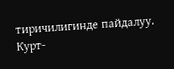тиричилигинде пайдалуу. Курт-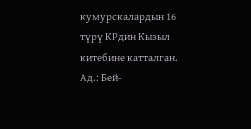кумурскалардын 16 түрү КРдин Кызыл китебине катталган.
Ад.: Бей-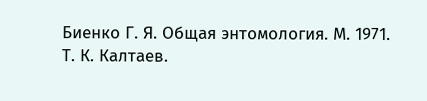Биенко Г. Я. Общая энтомология. М. 1971.
Т. К. Калтаев.